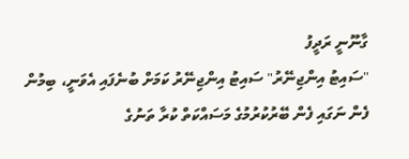ގާނޫނީ ރަދީފު
"ސައިޓު އިންޖިނޭރު" ސައިޓު އިންޖިނޭރު ކަމަށް ބުނެފައި އެވަނީ، ބިމުން ފެން ނަގައި ފެން ބޭރުކުރުމުގެ މަސައްކަތް ކުރާ ތަނުގެ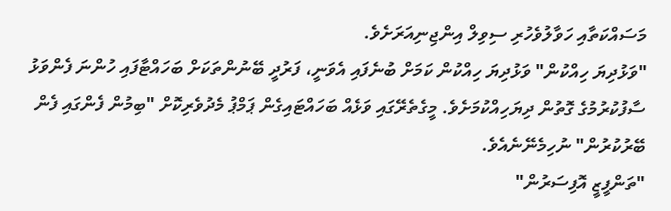މަސައްކަތާއި ހަވާލުވެހުރި ސިވިލް އިންޖިނިއަރަށެވެ.
"ވަޅުދިޔަ ހިއްކުން" ވަޅުދިޔަ ހިއްކުން ކަމަށް ބުނެފައި އެވަނީ، ފަރުދީ ބޭނުންތަކަށް ބަހައްޓާފައި ހުންނަ ފެންވަޅު ސާފުކުރުމުގެ ގޮތުން ދިޔަހިއްކުމަށެވެ. މީގެތެރޭގައި ވަޅެއް ބަހައްޓައިގެން ޕަމްޕު މެދުވެރިކޮށް "ބިމުން ފެންގައި ފެން ބޭރުކުރުން" ނުހިމެނޭނެއެވެ.
"ތަންފީޒީ އޮފިސަރުން"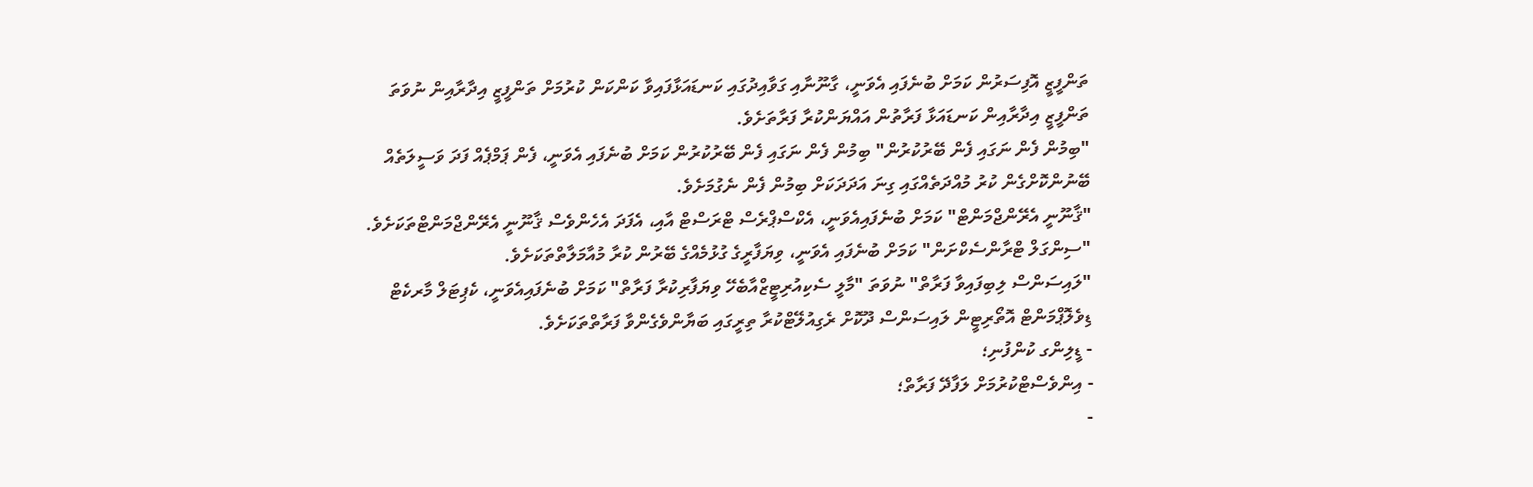ތަންފީޒީ އޮފިސަރުން ކަމަށް ބުނެފައި އެވަނީ، ގާނޫނާއި ގަވާއިދުގައި ކަނޑައަޅާފައިވާ ކަންކަން ކުރުމަށް ތަންފީޒީ އިދާރާއިން ނުވަތަ ތަންފީޒީ އިދާރާއިން ކަނޑައަޅާ ފަރާތުން އައްޔަންކުރާ ފަރާތަށެވެ.
"ބިމުން ފެން ނަގައި ފެން ބޭރުކުރުން" ބިމުން ފެން ނަގައި ފެން ބޭރުކުރުން ކަމަށް ބުނެފައި އެވަނީ، ފެން ޕަމްޕެއް ފަދަ ވަސީލަތެއް ބޭނުންކޮށްގެން ކުރު މުއްދަތެއްގައި ގިނަ އަދަދަކަށް ބިމުން ފެން ނެގުމަށެވެ.
"ޤާނޫނީ އެރޭންޖްމަންޓް" ކަމަށް ބުނެފައިއެވަނީ، އެކްސްޕްރެސް ޓްރަސްޓް އާއި، އެފަދަ އެހެންވެސް ޤާނޫނީ އެރޭންޖްމަންޓްތަކަށެވެ.
"ސިންގަލް ޓްރާންސެކްށަން" ކަމަށް ބުނެފައި އެވަނީ، ވިޔަފާރީގެ ގުޅުމެއްގެ ބޭރުން ކުރާ މުއާމަލާތްތަކަށެވެ.
"ލައިސަންސް ލިބިފައިވާ ފަރާތް" ނުވަތަ "މާލީ ސެކިއުރިޓީޒްއާބެހޭ ވިޔަފާރިކުރާ ފަރާތް" ކަމަށް ބުނެފައިއެވަނީ، ކެޕިޓަލް މާރކެޓް ޑިވެލޮޕްމަންޓް އޮތޯރިޓީން ލައިސަންސް ދޫކޮށް ރެގިއުލޭޓްކުރާ ތިރީގައި ބަޔާންވެގެންވާ ފަރާތްތަކަށެވެ.
- ޑީލިންގ ކުންފުނި؛
- އިންވެސްޓްކުރުމަށް ލަފާދޭ ފަރާތް؛
-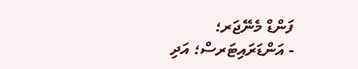ފަންޑް މެނޭޖަރ؛
- އަންޑަރައިޓަރސް؛ އަދި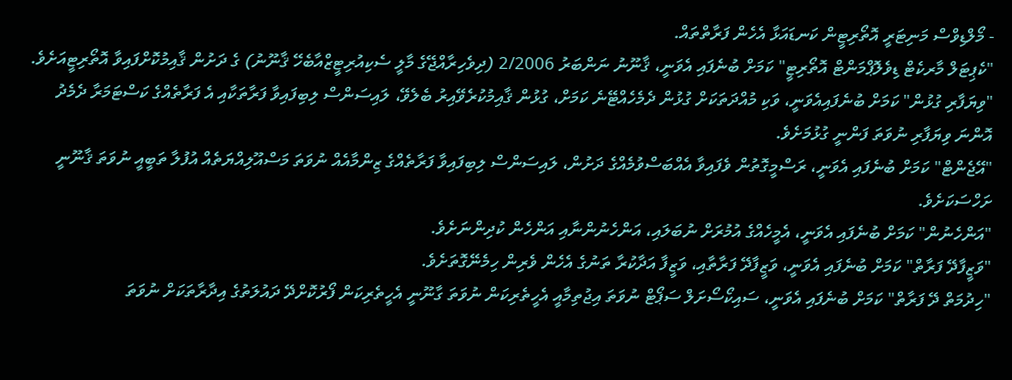- މޯލްޑިވްސް މަނިޓަރީ އޮތޯރިޓީން ކަނޑައަޅާ އެހެން ފަރާތްތައް.
"ކެޕިޓަލް މާރކެޓް ޑިވެލޮޕްމަންޓް އޮތޯރިޓީ" ކަމަށް ބުނެފައި އެވަނީ، ޤާނޫނު ނަންބަރު 2/2006 (ދިވެހިރާއްޖޭގެ މާލީ ސެކިއުރިޓީޒްއާބެހޭ ޤާނޫނު) ގެ ދަށުން ޤާއިމުކޮށްފައިވާ އޮތޯރިޓީއަށެވެ.
"ވިޔަފާރި ގުޅުން" ކަމަށް ބުނެފައިއެވަނީ، ވަކި މުއްދަތަކަށް ގުޅުން ދެމެހެއްޓޭނެ ކަމަށް، ގުޅުން ޤާއިމުކުރެވޭއިރު ބެލެވޭ، ލައިސަންސް ލިބިފައިވާ ފަރާތަކާއި އެ ފަރާތެއްގެ ކަސްޓަމަރާ ދެމެދު އޮންނަ ވިޔަފާރި ނުވަތަ ފަންނީ ގުޅުމަށެވެ.
"އޭޖެންޓް" ކަމަށް ބުނެފައި އެވަނީ، ރަސްމީގޮތުން ވެފައިވާ އެއްބަސްވުމެއްގެ ދަށުން، ލައިސަންސް ލިބިފައިވާ ފަރާތެއްގެ ޒިންމާއެއް ނުވަތަ މަސްއޫލިއްޔަތެއް އުފުލާ ތަބީއީ ނުވަތަ ޤާނޫނީ ށަހްސަކަށެވެ.
"އަންހެނުން" ކަމަށް ބުނެފައި އެވަނީ، އެމީހެއްގެ އުމުރަށް ނުބަލައި، އަންހެނުންނާއި އަންހެން ކުދިންނަށެވެ.
"ވަޒީފާދޭ ފަރާތް" ކަމަށް ބުނެފައި އެވަނީ، ވަޒީފާދޭ ފަރާތާއި، ވަޒީފާ އަދާކުރާ ތަނުގެ އެހެން ވެރިން ހިމެނޭގޮތަށެވެ.
"ހިދުމަތް ދޭ ފަރާތް" ކަމަށް ބުނެފައި އެވަނީ، ސައިކޯސޯށަލް ސަޕޯޓް ނުވަތަ އިޖުތިމާއީ އެހީތެރިކަން ނުވަތަ ގާނޫނީ އެހީތެރިކަން ފޯރުކޮށްދޭ ދައުލަތުގެ އިދާރާތަކަށް ނުވަތަ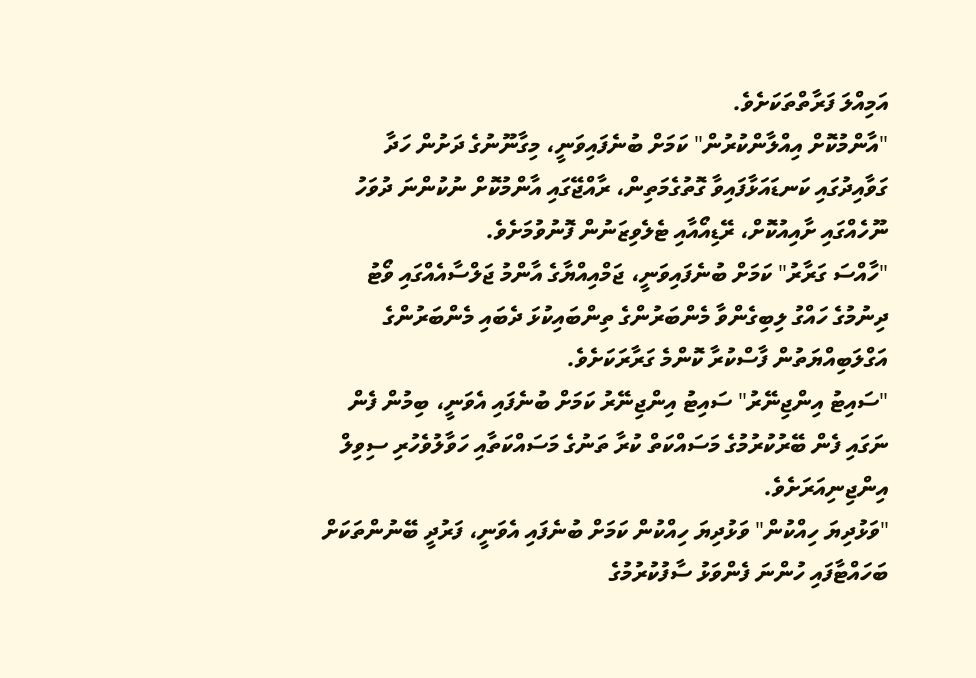އަމިއްލަ ފަރާތްތަކަށެވެ.
"އާންމުކޮށް އިއްލާންކުރުން" ކަމަށް ބުނެފައިވަނީ، މިގާނޫނުގެ ދަށުން ހަދާ ގަވާއިދުގައި ކަނޑައަޅާފައިވާ ގޮތުގެމަތިން، ރާއްޖޭގައި އާންމުކޮށް ނުކުންނަ ދުވަހު ނޫހެއްގައި ށާއިއުކޮށް، ރޭޑިއޯއާއި ޓެލެވިޒަނުން ފޮނުވުމަށެވެ.
"ހާއްސަ ގަރާރު" ކަމަށް ބުނެފައިވަނީ، ޖަމްއިއްޔާގެ އާންމު ޖަލްސާއެއްގައި ވޯޓު ދިނުމުގެ ހައްގު ލިބިގެންވާ މެންބަރުންގެ ތިންބައިކުޅަ ދެބައި މެންބަރުންގެ އަގްލަބިއްޔަތުން ފާސްކުރާ ކޮންމެ ގަރާރަކަށެވެ.
"ސައިޓު އިންޖިނޭރު" ސައިޓު އިންޖިނޭރު ކަމަށް ބުނެފައި އެވަނީ، ބިމުން ފެން ނަގައި ފެން ބޭރުކުރުމުގެ މަސައްކަތް ކުރާ ތަނުގެ މަސައްކަތާއި ހަވާލުވެހުރި ސިވިލް އިންޖިނިއަރަށެވެ.
"ވަޅުދިޔަ ހިއްކުން" ވަޅުދިޔަ ހިއްކުން ކަމަށް ބުނެފައި އެވަނީ، ފަރުދީ ބޭނުންތަކަށް ބަހައްޓާފައި ހުންނަ ފެންވަޅު ސާފުކުރުމުގެ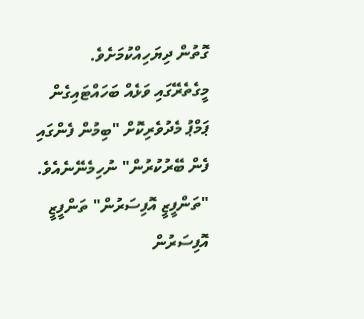ގޮތުން ދިޔަހިއްކުމަށެވެ. މީގެތެރޭގައި ވަޅެއް ބަހައްޓައިގެން ޕަމްޕު މެދުވެރިކޮށް "ބިމުން ފެންގައި ފެން ބޭރުކުރުން" ނުހިމެނޭނެއެވެ.
"ތަންފީޒީ އޮފިސަރުން" ތަންފީޒީ އޮފިސަރުން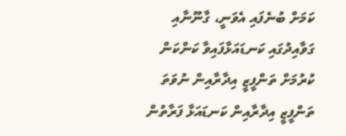ކަމަށް ބުނެފައި އެވަނީ، ގާނޫނާއި ގަވާއިދުގައި ކަނޑައަޅާފައިވާ ކަންކަން ކުރުމަށް ތަންފީޒީ އިދާރާއިން ނުވަތަ ތަންފީޒީ އިދާރާއިން ކަނޑައަޅާ ފަރާތުން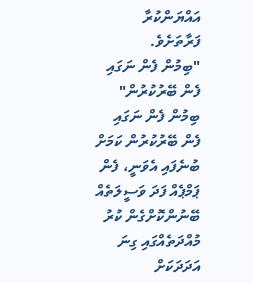އައްޔަންކުރާ ފަރާތަށެވެ.
"ބިމުން ފެން ނަގައި ފެން ބޭރުކުރުން" ބިމުން ފެން ނަގައި ފެން ބޭރުކުރުން ކަމަށް ބުނެފައި އެވަނީ، ފެން ޕަމްޕެއް ފަދަ ވަސީލަތެއް ބޭނުންކޮށްގެން ކުރު މުއްދަތެއްގައި ގިނަ އަދަދަކަށް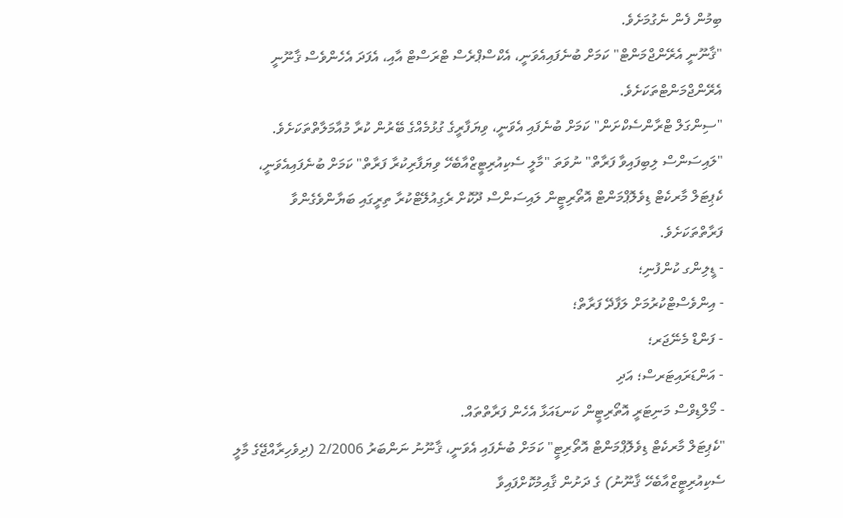ބިމުން ފެން ނެގުމަށެވެ.
"ޤާނޫނީ އެރޭންޖްމަންޓް" ކަމަށް ބުނެފައިއެވަނީ، އެކްސްޕްރެސް ޓްރަސްޓް އާއި، އެފަދަ އެހެންވެސް ޤާނޫނީ އެރޭންޖްމަންޓްތަކަށެވެ.
"ސިންގަލް ޓްރާންސެކްށަން" ކަމަށް ބުނެފައި އެވަނީ، ވިޔަފާރީގެ ގުޅުމެއްގެ ބޭރުން ކުރާ މުއާމަލާތްތަކަށެވެ.
"ލައިސަންސް ލިބިފައިވާ ފަރާތް" ނުވަތަ "މާލީ ސެކިއުރިޓީޒްއާބެހޭ ވިޔަފާރިކުރާ ފަރާތް" ކަމަށް ބުނެފައިއެވަނީ، ކެޕިޓަލް މާރކެޓް ޑިވެލޮޕްމަންޓް އޮތޯރިޓީން ލައިސަންސް ދޫކޮށް ރެގިއުލޭޓްކުރާ ތިރީގައި ބަޔާންވެގެންވާ ފަރާތްތަކަށެވެ.
- ޑީލިންގ ކުންފުނި؛
- އިންވެސްޓްކުރުމަށް ލަފާދޭ ފަރާތް؛
- ފަންޑް މެނޭޖަރ؛
- އަންޑަރައިޓަރސް؛ އަދި
- މޯލްޑިވްސް މަނިޓަރީ އޮތޯރިޓީން ކަނޑައަޅާ އެހެން ފަރާތްތައް.
"ކެޕިޓަލް މާރކެޓް ޑިވެލޮޕްމަންޓް އޮތޯރިޓީ" ކަމަށް ބުނެފައި އެވަނީ، ޤާނޫނު ނަންބަރު 2/2006 (ދިވެހިރާއްޖޭގެ މާލީ ސެކިއުރިޓީޒްއާބެހޭ ޤާނޫނު) ގެ ދަށުން ޤާއިމުކޮށްފައިވާ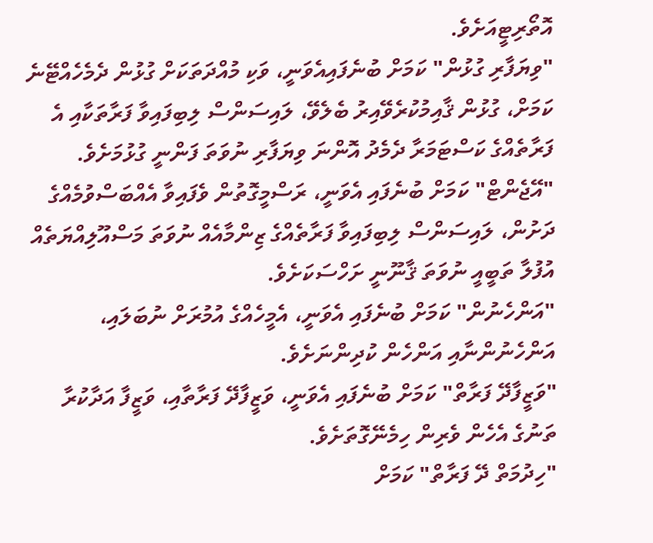އޮތޯރިޓީއަށެވެ.
"ވިޔަފާރި ގުޅުން" ކަމަށް ބުނެފައިއެވަނީ، ވަކި މުއްދަތަކަށް ގުޅުން ދެމެހެއްޓޭނެ ކަމަށް، ގުޅުން ޤާއިމުކުރެވޭއިރު ބެލެވޭ، ލައިސަންސް ލިބިފައިވާ ފަރާތަކާއި އެ ފަރާތެއްގެ ކަސްޓަމަރާ ދެމެދު އޮންނަ ވިޔަފާރި ނުވަތަ ފަންނީ ގުޅުމަށެވެ.
"އޭޖެންޓް" ކަމަށް ބުނެފައި އެވަނީ، ރަސްމީގޮތުން ވެފައިވާ އެއްބަސްވުމެއްގެ ދަށުން، ލައިސަންސް ލިބިފައިވާ ފަރާތެއްގެ ޒިންމާއެއް ނުވަތަ މަސްއޫލިއްޔަތެއް އުފުލާ ތަބީއީ ނުވަތަ ޤާނޫނީ ށަހްސަކަށެވެ.
"އަންހެނުން" ކަމަށް ބުނެފައި އެވަނީ، އެމީހެއްގެ އުމުރަށް ނުބަލައި، އަންހެނުންނާއި އަންހެން ކުދިންނަށެވެ.
"ވަޒީފާދޭ ފަރާތް" ކަމަށް ބުނެފައި އެވަނީ، ވަޒީފާދޭ ފަރާތާއި، ވަޒީފާ އަދާކުރާ ތަނުގެ އެހެން ވެރިން ހިމެނޭގޮތަށެވެ.
"ހިދުމަތް ދޭ ފަރާތް" ކަމަށް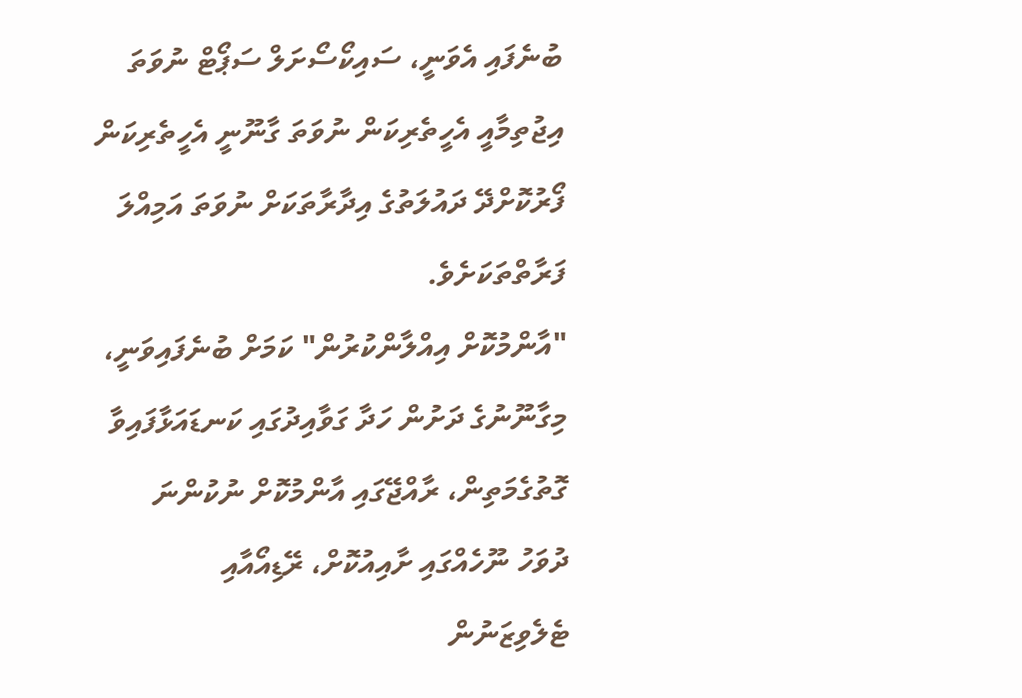ބުނެފައި އެވަނީ، ސައިކޯސޯށަލް ސަޕޯޓް ނުވަތަ އިޖުތިމާއީ އެހީތެރިކަން ނުވަތަ ގާނޫނީ އެހީތެރިކަން ފޯރުކޮށްދޭ ދައުލަތުގެ އިދާރާތަކަށް ނުވަތަ އަމިއްލަ ފަރާތްތަކަށެވެ.
"އާންމުކޮށް އިއްލާންކުރުން" ކަމަށް ބުނެފައިވަނީ، މިގާނޫނުގެ ދަށުން ހަދާ ގަވާއިދުގައި ކަނޑައަޅާފައިވާ ގޮތުގެމަތިން، ރާއްޖޭގައި އާންމުކޮށް ނުކުންނަ ދުވަހު ނޫހެއްގައި ށާއިއުކޮށް، ރޭޑިއޯއާއި ޓެލެވިޒަނުން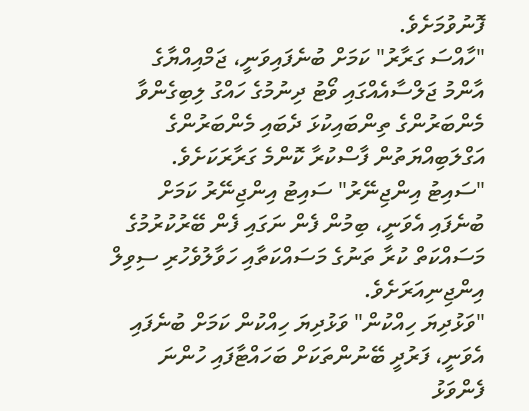ފޮނުވުމަށެވެ.
"ހާއްސަ ގަރާރު" ކަމަށް ބުނެފައިވަނީ، ޖަމްއިއްޔާގެ އާންމު ޖަލްސާއެއްގައި ވޯޓު ދިނުމުގެ ހައްގު ލިބިގެންވާ މެންބަރުންގެ ތިންބައިކުޅަ ދެބައި މެންބަރުންގެ އަގްލަބިއްޔަތުން ފާސްކުރާ ކޮންމެ ގަރާރަކަށެވެ.
"ސައިޓު އިންޖިނޭރު" ސައިޓު އިންޖިނޭރު ކަމަށް ބުނެފައި އެވަނީ، ބިމުން ފެން ނަގައި ފެން ބޭރުކުރުމުގެ މަސައްކަތް ކުރާ ތަނުގެ މަސައްކަތާއި ހަވާލުވެހުރި ސިވިލް އިންޖިނިއަރަށެވެ.
"ވަޅުދިޔަ ހިއްކުން" ވަޅުދިޔަ ހިއްކުން ކަމަށް ބުނެފައި އެވަނީ، ފަރުދީ ބޭނުންތަކަށް ބަހައްޓާފައި ހުންނަ ފެންވަޅު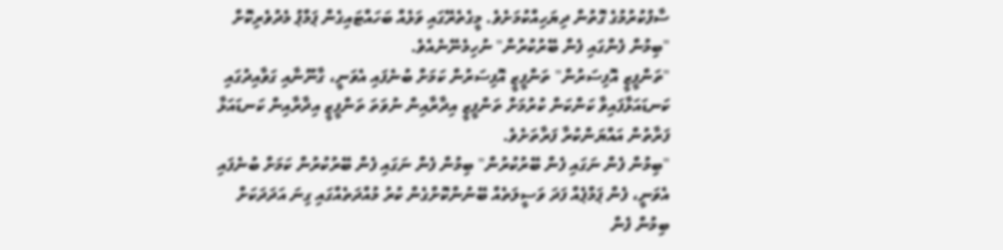ސާފުކުރުމުގެ ގޮތުން ދިޔަހިއްކުމަށެވެ. މީގެތެރޭގައި ވަޅެއް ބަހައްޓައިގެން ޕަމްޕު މެދުވެރިކޮށް "ބިމުން ފެންގައި ފެން ބޭރުކުރުން" ނުހިމެނޭނެއެވެ.
"ތަންފީޒީ އޮފިސަރުން" ތަންފީޒީ އޮފިސަރުން ކަމަށް ބުނެފައި އެވަނީ، ގާނޫނާއި ގަވާއިދުގައި ކަނޑައަޅާފައިވާ ކަންކަން ކުރުމަށް ތަންފީޒީ އިދާރާއިން ނުވަތަ ތަންފީޒީ އިދާރާއިން ކަނޑައަޅާ ފަރާތުން އައްޔަންކުރާ ފަރާތަށެވެ.
"ބިމުން ފެން ނަގައި ފެން ބޭރުކުރުން" ބިމުން ފެން ނަގައި ފެން ބޭރުކުރުން ކަމަށް ބުނެފައި އެވަނީ، ފެން ޕަމްޕެއް ފަދަ ވަސީލަތެއް ބޭނުންކޮށްގެން ކުރު މުއްދަތެއްގައި ގިނަ އަދަދަކަށް ބިމުން ފެން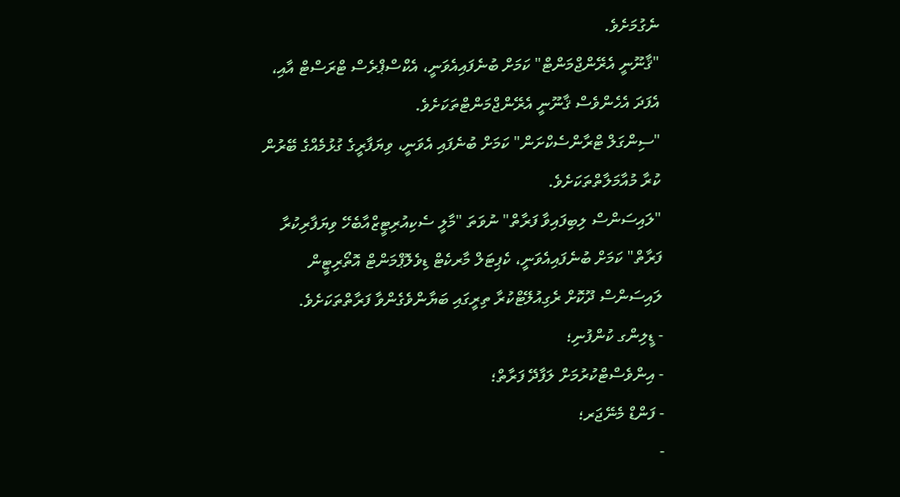ނެގުމަށެވެ.
"ޤާނޫނީ އެރޭންޖްމަންޓް" ކަމަށް ބުނެފައިއެވަނީ، އެކްސްޕްރެސް ޓްރަސްޓް އާއި، އެފަދަ އެހެންވެސް ޤާނޫނީ އެރޭންޖްމަންޓްތަކަށެވެ.
"ސިންގަލް ޓްރާންސެކްށަން" ކަމަށް ބުނެފައި އެވަނީ، ވިޔަފާރީގެ ގުޅުމެއްގެ ބޭރުން ކުރާ މުއާމަލާތްތަކަށެވެ.
"ލައިސަންސް ލިބިފައިވާ ފަރާތް" ނުވަތަ "މާލީ ސެކިއުރިޓީޒްއާބެހޭ ވިޔަފާރިކުރާ ފަރާތް" ކަމަށް ބުނެފައިއެވަނީ، ކެޕިޓަލް މާރކެޓް ޑިވެލޮޕްމަންޓް އޮތޯރިޓީން ލައިސަންސް ދޫކޮށް ރެގިއުލޭޓްކުރާ ތިރީގައި ބަޔާންވެގެންވާ ފަރާތްތަކަށެވެ.
- ޑީލިންގ ކުންފުނި؛
- އިންވެސްޓްކުރުމަށް ލަފާދޭ ފަރާތް؛
- ފަންޑް މެނޭޖަރ؛
-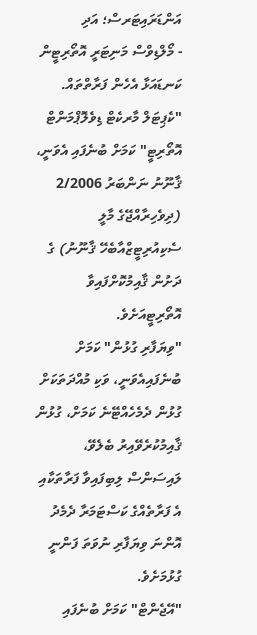އަންޑަރައިޓަރސް؛ އަދި
- މޯލްޑިވްސް މަނިޓަރީ އޮތޯރިޓީން ކަނޑައަޅާ އެހެން ފަރާތްތައް.
"ކެޕިޓަލް މާރކެޓް ޑިވެލޮޕްމަންޓް އޮތޯރިޓީ" ކަމަށް ބުނެފައި އެވަނީ، ޤާނޫނު ނަންބަރު 2/2006 (ދިވެހިރާއްޖޭގެ މާލީ ސެކިއުރިޓީޒްއާބެހޭ ޤާނޫނު) ގެ ދަށުން ޤާއިމުކޮށްފައިވާ އޮތޯރިޓީއަށެވެ.
"ވިޔަފާރި ގުޅުން" ކަމަށް ބުނެފައިއެވަނީ، ވަކި މުއްދަތަކަށް ގުޅުން ދެމެހެއްޓޭނެ ކަމަށް، ގުޅުން ޤާއިމުކުރެވޭއިރު ބެލެވޭ، ލައިސަންސް ލިބިފައިވާ ފަރާތަކާއި އެ ފަރާތެއްގެ ކަސްޓަމަރާ ދެމެދު އޮންނަ ވިޔަފާރި ނުވަތަ ފަންނީ ގުޅުމަށެވެ.
"އޭޖެންޓް" ކަމަށް ބުނެފައި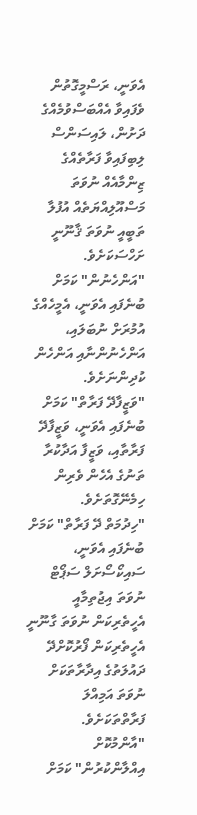އެވަނީ، ރަސްމީގޮތުން ވެފައިވާ އެއްބަސްވުމެއްގެ ދަށުން، ލައިސަންސް ލިބިފައިވާ ފަރާތެއްގެ ޒިންމާއެއް ނުވަތަ މަސްއޫލިއްޔަތެއް އުފުލާ ތަބީއީ ނުވަތަ ޤާނޫނީ ށަހްސަކަށެވެ.
"އަންހެނުން" ކަމަށް ބުނެފައި އެވަނީ، އެމީހެއްގެ އުމުރަށް ނުބަލައި، އަންހެނުންނާއި އަންހެން ކުދިންނަށެވެ.
"ވަޒީފާދޭ ފަރާތް" ކަމަށް ބުނެފައި އެވަނީ، ވަޒީފާދޭ ފަރާތާއި، ވަޒީފާ އަދާކުރާ ތަނުގެ އެހެން ވެރިން ހިމެނޭގޮތަށެވެ.
"ހިދުމަތް ދޭ ފަރާތް" ކަމަށް ބުނެފައި އެވަނީ، ސައިކޯސޯށަލް ސަޕޯޓް ނުވަތަ އިޖުތިމާއީ އެހީތެރިކަން ނުވަތަ ގާނޫނީ އެހީތެރިކަން ފޯރުކޮށްދޭ ދައުލަތުގެ އިދާރާތަކަށް ނުވަތަ އަމިއްލަ ފަރާތްތަކަށެވެ.
"އާންމުކޮށް އިއްލާންކުރުން" ކަމަށް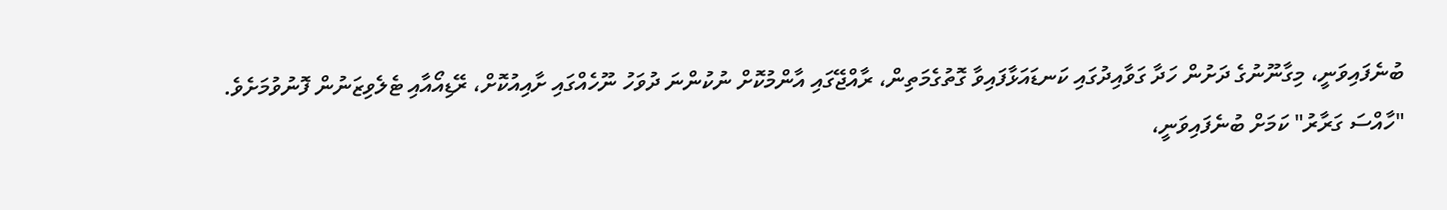ބުނެފައިވަނީ، މިގާނޫނުގެ ދަށުން ހަދާ ގަވާއިދުގައި ކަނޑައަޅާފައިވާ ގޮތުގެމަތިން، ރާއްޖޭގައި އާންމުކޮށް ނުކުންނަ ދުވަހު ނޫހެއްގައި ށާއިއުކޮށް، ރޭޑިއޯއާއި ޓެލެވިޒަނުން ފޮނުވުމަށެވެ.
"ހާއްސަ ގަރާރު" ކަމަށް ބުނެފައިވަނީ،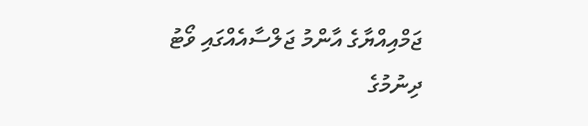ޖަމްއިއްޔާގެ އާންމު ޖަލްސާއެއްގައި ވޯޓު ދިނުމުގެ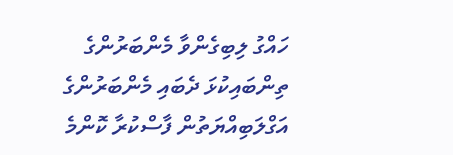ހައްގު ލިބިގެންވާ މެންބަރުންގެ ތިންބައިކުޅަ ދެބައި މެންބަރުންގެ އަގްލަބިއްޔަތުން ފާސްކުރާ ކޮންމެ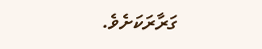ގަރާރަކަށެވެ.